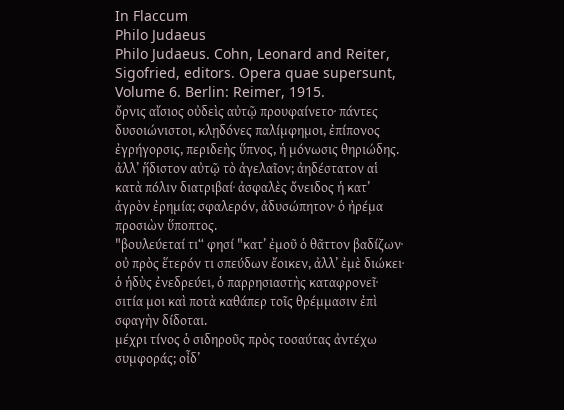In Flaccum
Philo Judaeus
Philo Judaeus. Cohn, Leonard and Reiter, Sigofried, editors. Opera quae supersunt, Volume 6. Berlin: Reimer, 1915.
ὄρνις αἴσιος οὐδεὶς αὐτῷ προυφαίνετο· πάντες δυσοιώνιστοι, κλῃδόνες παλίμφημοι, ἐπίπονος ἐγρήγορσις, περιδεὴς ὕπνος, ἡ μόνωσις θηριώδης. ἀλλ’ ἥδιστον αὐτῷ τὸ ἀγελαῖον; ἀηδέστατον αἱ κατὰ πόλιν διατριβαί· ἀσφαλὲς ὄνειδος ἡ κατ’ ἀγρὸν ἐρημία; σφαλερόν, ἀδυσώπητον· ὁ ἠρέμα προσιὼν ὕποπτος.
"βουλεύεταί τι“ φησί "κατ’ ἐμοῦ ὁ θᾶττον βαδίζων· οὐ πρὸς ἕτερόν τι σπεύδων ἔοικεν, ἀλλ’ ἐμὲ διώκει· ὁ ἡδὺς ἐνεδρεύει, ὁ παρρησιαστὴς καταφρονεῖ· σιτία μοι καὶ ποτὰ καθάπερ τοῖς θρέμμασιν ἐπὶ σφαγὴν δίδοται.
μέχρι τίνος ὁ σιδηροῦς πρὸς τοσαύτας ἀντέχω συμφοράς; οἶδ’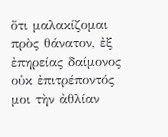ὅτι μαλακίζομαι πρὸς θάνατον, ἐξ ἐπηρείας δαίμονος οὐκ ἐπιτρέποντός μοι τὴν ἀθλίαν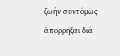ζωὴν συντόμως ἀπορρῆξαι διά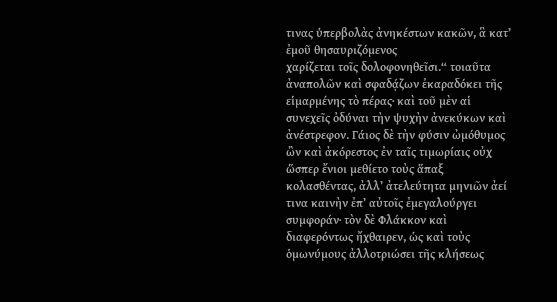τινας ὑπερβολὰς ἀνηκέστων κακῶν, ἃ κατ’ ἐμοῦ θησαυριζόμενος
χαρίζεται τοῖς δολοφονηθεῖσι.“ τοιαῦτα ἀναπολῶν καὶ σφαδᾴζων ἐκαραδόκει τῆς εἱμαρμένης τὸ πέρας· καὶ τοῦ μὲν αἱ συνεχεῖς ὀδύναι τὴν ψυχὴν ἀνεκύκων καὶ ἀνέστρεφον. Γάιος δὲ τὴν φύσιν ὠμόθυμος ὢν καὶ ἀκόρεστος ἐν ταῖς τιμωρίαις οὐχ ὥσπερ ἔνιοι μεθίετο τοὺς ἅπαξ κολασθέντας, ἀλλ’ ἀτελεύτητα μηνιῶν ἀεί τινα καινὴν ἐπ’ αὐτοῖς ἐμεγαλούργει συμφοράν· τὸν δὲ Φλάκκον καὶ διαφερόντως ἤχθαιρεν, ὡς καὶ τοὺς ὁμωνύμους ἀλλοτριώσει τῆς κλήσεως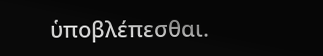ὑποβλέπεσθαι.